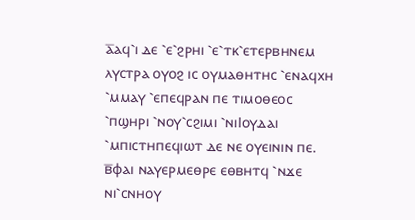ⲁ̅ⲁϥ⳿ⲓ ⲇⲉ ⳿ⲉ⳿ϩⲣⲏⲓ ⳿ⲉ⳿ⲧⲕ⳿ⲉⲧⲉⲣⲃⲏⲛⲉⲙ ⲗⲩⲥⲧⲣⲁ ⲟⲩⲟϩ ⲓⲥ ⲟⲩⲙⲁⲑⲏⲧⲏⲥ ⳿ⲉⲛⲁϥⲭⲏ ⳿ⲙⲙⲁⲩ ⳿ⲉⲡⲉϥⲣⲁⲛ ⲡⲉ ⲧⲓⲙⲟⲑⲉⲟⲥ ⳿ⲡϣⲏⲣⲓ ⳿ⲛⲟⲩ⳿ⲥϩⲓⲙⲓ ⳿ⲛⲓⲒⲟⲩⲇⲁⲓ ⳿ⲙⲡⲓⲥⲧⲏⲡⲉϥⲓⲱⲧ ⲇⲉ ⲛⲉ ⲟⲩⲉⲓⲛⲓⲛ ⲡⲉ.
ⲃ̅ⲫⲁⲓ ⲛⲁⲩⲉⲣⲙⲉⲑⲣⲉ ⲉⲑⲃⲏⲧϥ ⳿ⲛϫⲉ ⲛⲓ⳿ⲥⲛⲏⲟⲩ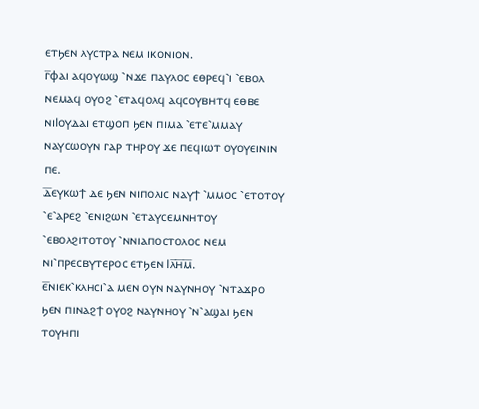ⲉⲧϧⲉⲛ ⲗⲩⲥⲧⲣⲁ ⲛⲉⲙ ⲓⲕⲟⲛⲓⲟⲛ.
ⲅ̅ⲫⲁⲓ ⲁϥⲟⲩⲱϣ ⳿ⲛϫⲉ ⲡⲁⲩⲗⲟⲥ ⲉⲑⲣⲉϥ⳿ⲓ ⳿ⲉⲃⲟⲗ ⲛⲉⲙⲁϥ ⲟⲩⲟϩ ⳿ⲉⲧⲁϥⲟⲗϥ ⲁϥⲥⲟⲩⲃⲏⲧϥ ⲉⲑⲃⲉ ⲛⲓⲒⲟⲩⲇⲁⲓ ⲉⲧϣⲟⲡ ϧⲉⲛ ⲡⲓⲙⲁ ⳿ⲉⲧⲉ⳿ⲙⲙⲁⲩ ⲛⲁⲩⲥⲱⲟⲩⲛ ⲅⲁⲣ ⲧⲏⲣⲟⲩ ϫⲉ ⲡⲉϥⲓⲱⲧ ⲟⲩⲟⲩⲉⲓⲛⲓⲛ ⲡⲉ.
ⲇ̅ⲉⲩⲕⲱϯ ⲇⲉ ϧⲉⲛ ⲛⲓⲡⲟⲗⲓⲥ ⲛⲁⲩϯ ⳿ⲙⲙⲟⲥ ⳿ⲉⲧⲟⲧⲟⲩ ⳿ⲉ⳿ⲁⲣⲉϩ ⳿ⲉⲛⲓϩⲱⲛ ⳿ⲉⲧⲁⲩⲥⲉⲙⲛⲏⲧⲟⲩ ⳿ⲉⲃⲟⲗϩⲓⲧⲟⲧⲟⲩ ⳿ⲛⲛⲓⲁⲡⲟⲥⲧⲟⲗⲟⲥ ⲛⲉⲙ ⲛⲓ⳿ⲡⲣⲉⲥⲃⲩⲧⲉⲣⲟⲥ ⲉⲧϧⲉⲛ Ⲓⲗ̅ⲏ̅ⲙ̅.
ⲉ̅ⲛⲓⲉⲕ⳿ⲕⲗⲏⲥⲓ⳿ⲁ ⲙⲉⲛ ⲟⲩⲛ ⲛⲁⲩⲛⲏⲟⲩ ⳿ⲛⲧⲁϫⲣⲟ ϧⲉⲛ ⲡⲓⲛⲁϩϯ ⲟⲩⲟϩ ⲛⲁⲩⲛⲏⲟⲩ ⳿ⲛ⳿ⲁϣⲁⲓ ϧⲉⲛ ⲧⲟⲩⲏⲡⲓ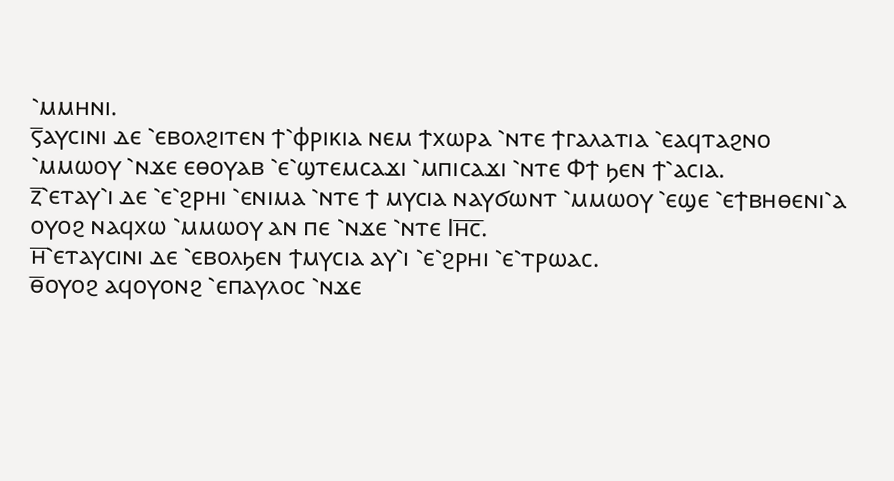⳿ⲙⲙⲏⲛⲓ.
ⲋ̅ⲁⲩⲥⲓⲛⲓ ⲇⲉ ⳿ⲉⲃⲟⲗϩⲓⲧⲉⲛ ϯ⳿ⲫⲣⲓⲕⲓⲁ ⲛⲉⲙ ϯⲭⲱⲣⲁ ⳿ⲛⲧⲉ ϯⲅⲁⲗⲁⲧⲓⲁ ⳿ⲉⲁϥⲧⲁϩⲛⲟ ⳿ⲙⲙⲱⲟⲩ ⳿ⲛϫⲉ ⲉⲑⲟⲩⲁⲃ ⳿ⲉ⳿ϣⲧⲉⲙⲥⲁϫⲓ ⳿ⲙⲡⲓⲥⲁϫⲓ ⳿ⲛⲧⲉ Ⲫϯ ϧⲉⲛ ϯ⳿ⲁⲥⲓⲁ.
ⲍ̅⳿ⲉⲧⲁⲩ⳿ⲓ ⲇⲉ ⳿ⲉ⳿ϩⲣⲏⲓ ⳿ⲉⲛⲓⲙⲁ ⳿ⲛⲧⲉ ϯ ⲙⲩⲥⲓⲁ ⲛⲁⲩϭⲱⲛⲧ ⳿ⲙⲙⲱⲟⲩ ⳿ⲉϣⲉ ⳿ⲉϯⲃⲏⲑⲉⲛⲓ⳿ⲁ ⲟⲩⲟϩ ⲛⲁϥⲭⲱ ⳿ⲙⲙⲱⲟⲩ ⲁⲛ ⲡⲉ ⳿ⲛϫⲉ ⳿ⲛⲧⲉ Ⲓⲏ̅ⲥ̅.
ⲏ̅⳿ⲉⲧⲁⲩⲥⲓⲛⲓ ⲇⲉ ⳿ⲉⲃⲟⲗϧⲉⲛ ϯⲙⲩⲥⲓⲁ ⲁⲩ⳿ⲓ ⳿ⲉ⳿ϩⲣⲏⲓ ⳿ⲉ⳿ⲧⲣⲱⲁⲥ.
ⲑ̅ⲟⲩⲟϩ ⲁϥⲟⲩⲟⲛϩ ⳿ⲉⲡⲁⲩⲗⲟⲥ ⳿ⲛϫⲉ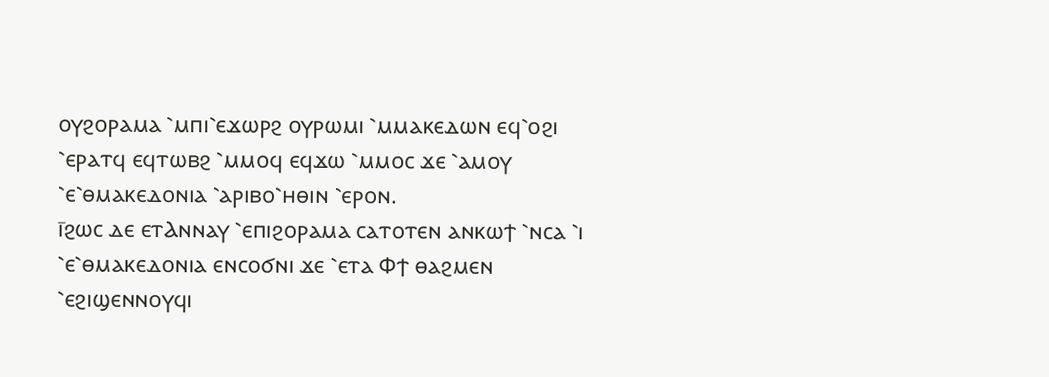ⲟⲩϩⲟⲣⲁⲙⲁ ⳿ⲙⲡⲓ⳿ⲉϫⲱⲣϩ ⲟⲩⲣⲱⲙⲓ ⳿ⲙⲙⲁⲕⲉⲇⲱⲛ ⲉϥ⳿ⲟϩⲓ ⳿ⲉⲣⲁⲧϥ ⲉϥⲧⲱⲃϩ ⳿ⲙⲙⲟϥ ⲉϥϫⲱ ⳿ⲙⲙⲟⲥ ϫⲉ ⳿ⲁⲙⲟⲩ ⳿ⲉ⳿ⲑⲙⲁⲕⲉⲇⲟⲛⲓⲁ ⳿ⲁⲣⲓⲃⲟ⳿ⲏⲑⲓⲛ ⳿ⲉⲣⲟⲛ.
ⲓ̅ϩⲱⲥ ⲇⲉ ⲉⲧⲀⲛⲛⲁⲩ ⳿ⲉⲡⲓϩⲟⲣⲁⲙⲁ ⲥⲁⲧⲟⲧⲉⲛ ⲁⲛⲕⲱϯ ⳿ⲛⲥⲁ ⳿ⲓ ⳿ⲉ⳿ⲑⲙⲁⲕⲉⲇⲟⲛⲓⲁ ⲉⲛⲥⲟϭⲛⲓ ϫⲉ ⳿ⲉⲧⲁ Ⲫϯ ⲑⲁϩⲙⲉⲛ ⳿ⲉϩⲓϣⲉⲛⲛⲟⲩϥⲓ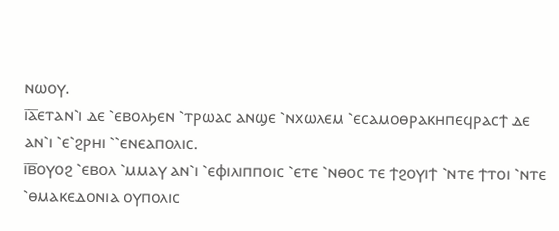ⲛⲱⲟⲩ.
ⲓ̅ⲁ̅ⲉⲧⲁⲛ⳿ⲓ ⲇⲉ ⳿ⲉⲃⲟⲗϧⲉⲛ ⳿ⲧⲣⲱⲁⲥ ⲁⲛϣⲉ ⳿ⲛⲭⲱⲗⲉⲙ ⳿ⲉⲥⲁⲙⲟⲑⲣⲁⲕⲏⲡⲉϥⲣⲁⲥϯ ⲇⲉ ⲁⲛ⳿ⲓ ⳿ⲉ⳿ϩⲣⲏⲓ ⳿⳿ⲉⲛⲉⲁⲡⲟⲗⲓⲥ.
ⲓ̅ⲃ̅ⲟⲩⲟϩ ⳿ⲉⲃⲟⲗ ⳿ⲙⲙⲁⲩ ⲁⲛ⳿ⲓ ⳿ⲉⲫⲓⲗⲓⲡⲡⲟⲓⲥ ⳿ⲉⲧⲉ ⳿ⲛⲑⲟⲥ ⲧⲉ ϯϩⲟⲩⲓϯ ⳿ⲛⲧⲉ ϯⲧⲟⲓ ⳿ⲛⲧⲉ ⳿ⲑⲙⲁⲕⲉⲇⲟⲛⲓⲁ ⲟⲩⲡⲟⲗⲓⲥ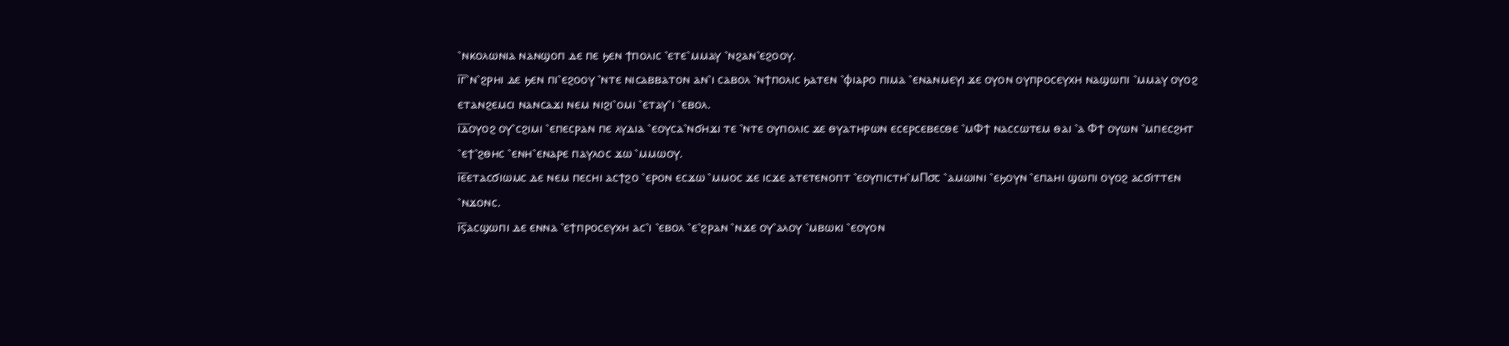⳿ⲛⲕⲟⲗⲱⲛⲓⲁ ⲛⲁⲛϣⲟⲡ ⲇⲉ ⲡⲉ ϧⲉⲛ ϯⲡⲟⲗⲓⲥ ⳿ⲉⲧⲉ⳿ⲙⲙⲁⲩ ⳿ⲛϩⲁⲛ⳿ⲉϩⲟⲟⲩ.
ⲓ̅ⲅ̅⳿ⲛ⳿ϩⲣⲏⲓ ⲇⲉ ϧⲉⲛ ⲡⲓ⳿ⲉϩⲟⲟⲩ ⳿ⲛⲧⲉ ⲛⲓⲥⲁⲃⲃⲁⲧⲟⲛ ⲁⲛ⳿ⲓ ⲥⲁⲃⲟⲗ ⳿ⲛϯⲡⲟⲗⲓⲥ ϧⲁⲧⲉⲛ ⳿ⲫⲓⲁⲣⲟ ⲡⲓⲙⲁ ⳿ⲉⲛⲁⲛⲙⲉⲩⲓ ϫⲉ ⲟⲩⲟⲛ ⲟⲩⲡⲣⲟⲥⲉⲩⲭⲏ ⲛⲁϣⲱⲡⲓ ⳿ⲙⲙⲁⲩ ⲟⲩⲟϩ ⲉⲧⲁⲛϩⲉⲙⲥⲓ ⲛⲁⲛⲥⲁϫⲓ ⲛⲉⲙ ⲛⲓϩⲓ⳿ⲟⲙⲓ ⳿ⲉⲧⲁⲩ⳿ⲓ ⳿ⲉⲃⲟⲗ.
ⲓ̅ⲇ̅ⲟⲩⲟϩ ⲟⲩ⳿ⲥϩⲓⲙⲓ ⳿ⲉⲡⲉⲥⲣⲁⲛ ⲡⲉ ⲗⲩⲇⲓⲁ ⳿ⲉⲟⲩⲥⲁ⳿ⲛϭⲏϫⲓ ⲧⲉ ⳿ⲛⲧⲉ ⲟⲩⲡⲟⲗⲓⲥ ϫⲉ ⲑⲩⲁⲧⲏⲣⲱⲛ ⲉⲥⲉⲣⲥⲉⲃⲉⲥⲑⲉ ⳿ⲙⲪϯ ⲛⲁⲥⲥⲱⲧⲉⲙ ⲑⲁⲓ ⳿ⲁ Ⲫϯ ⲟⲩⲱⲛ ⳿ⲙⲡⲉⲥϩⲏⲧ ⳿ⲉϯ⳿ϩⲑⲏⲥ ⳿ⲉⲛⲏ⳿ⲉⲛⲁⲣⲉ ⲡⲁⲩⲗⲟⲥ ϫⲱ ⳿ⲙⲙⲱⲟⲩ.
ⲓ̅ⲉ̅ⲉⲧⲁⲥϭⲓⲱⲙⲥ ⲇⲉ ⲛⲉⲙ ⲡⲉⲥⲏⲓ ⲁⲥϯϩⲟ ⳿ⲉⲣⲟⲛ ⲉⲥϫⲱ ⳿ⲙⲙⲟⲥ ϫⲉ ⲓⲥϫⲉ ⲁⲧⲉⲧⲉⲛⲟⲡⲧ ⳿ⲉⲟⲩⲡⲓⲥⲧⲏ⳿ⲙⲠ⳪ ⳿ⲁⲙⲱⲓⲛⲓ ⳿ⲉϧⲟⲩⲛ ⳿ⲉⲡⲁⲏⲓ ϣⲱⲡⲓ ⲟⲩⲟϩ ⲁⲥϭⲓⲧⲧⲉⲛ ⳿ⲛϫⲟⲛⲥ.
ⲓ̅ⲋ̅ⲁⲥϣⲱⲡⲓ ⲇⲉ ⲉⲛⲛⲁ ⳿ⲉϯⲡⲣⲟⲥⲉⲩⲭⲏ ⲁⲥ⳿ⲓ ⳿ⲉⲃⲟⲗ ⳿ⲉ⳿ϩⲣⲁⲛ ⳿ⲛϫⲉ ⲟⲩ⳿ⲁⲗⲟⲩ ⳿ⲙⲃⲱⲕⲓ ⳿ⲉⲟⲩⲟⲛ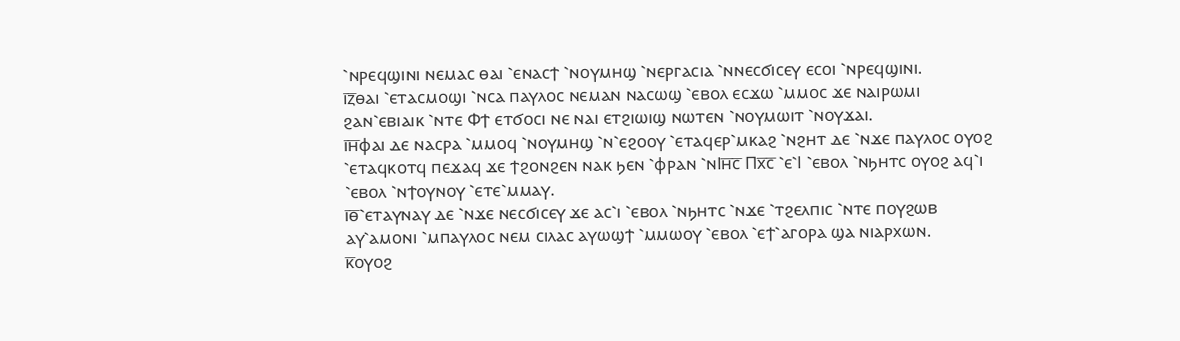⳿ⲛⲣⲉϥϣⲓⲛⲓ ⲛⲉⲙⲁⲥ ⲑⲁⲓ ⳿ⲉⲛⲁⲥϯ ⳿ⲛⲟⲩⲙⲏϣ ⳿ⲛⲉⲣⲅⲁⲥⲓⲁ ⳿ⲛⲛⲉⲥϭⲓⲥⲉⲩ ⲉⲥⲟⲓ ⳿ⲛⲣⲉϥϣⲓⲛⲓ.
ⲓ̅ⲍ̅ⲑⲁⲓ ⳿ⲉⲧⲁⲥⲙⲟϣⲓ ⳿ⲛⲥⲁ ⲡⲁⲩⲗⲟⲥ ⲛⲉⲙⲁⲛ ⲛⲁⲥⲱϣ ⳿ⲉⲃⲟⲗ ⲉⲥϫⲱ ⳿ⲙⲙⲟⲥ ϫⲉ ⲛⲁⲓⲣⲱⲙⲓ ϩⲁⲛ⳿ⲉⲃⲓⲁⲓⲕ ⳿ⲛⲧⲉ Ⲫϯ ⲉⲧϭⲟⲥⲓ ⲛⲉ ⲛⲁⲓ ⲉⲧϩⲓⲱⲓϣ ⲛⲱⲧⲉⲛ ⳿ⲛⲟⲩⲙⲱⲓⲧ ⳿ⲛⲟⲩϫⲁⲓ.
ⲓ̅ⲏ̅ⲫⲁⲓ ⲇⲉ ⲛⲁⲥⲣⲁ ⳿ⲙⲙⲟϥ ⳿ⲛⲟⲩⲙⲏϣ ⳿ⲛ⳿ⲉϩⲟⲟⲩ ⳿ⲉⲧⲁϥⲉⲣ⳿ⲙⲕⲁϩ ⳿ⲛϩⲏⲧ ⲇⲉ ⳿ⲛϫⲉ ⲡⲁⲩⲗⲟⲥ ⲟⲩⲟϩ ⳿ⲉⲧⲁϥⲕⲟⲧϥ ⲡⲉϫⲁϥ ϫⲉ ϯϩⲟⲛϩⲉⲛ ⲛⲁⲕ ϧⲉⲛ ⳿ⲫⲣⲁⲛ ⳿ⲛⲒⲏ̅ⲥ̅ Ⲡⲭ̅ⲥ̅ ⳿ⲉ⳿Ⲓ ⳿ⲉⲃⲟⲗ ⳿ⲛϧⲏⲧⲥ ⲟⲩⲟϩ ⲁϥ⳿ⲓ ⳿ⲉⲃⲟⲗ ⳿ⲛϯⲟⲩⲛⲟⲩ ⳿ⲉⲧⲉ⳿ⲙⲙⲁⲩ.
ⲓ̅ⲑ̅⳿ⲉⲧⲁⲩⲛⲁⲩ ⲇⲉ ⳿ⲛϫⲉ ⲛⲉⲥϭⲓⲥⲉⲩ ϫⲉ ⲁⲥ⳿ⲓ ⳿ⲉⲃⲟⲗ ⳿ⲛϧⲏⲧⲥ ⳿ⲛϫⲉ ⳿ⲧϩⲉⲗⲡⲓⲥ ⳿ⲛⲧⲉ ⲡⲟⲩϩⲱⲃ ⲁⲩ⳿ⲁⲙⲟⲛⲓ ⳿ⲙⲡⲁⲩⲗⲟⲥ ⲛⲉⲙ ⲥⲓⲗⲁⲥ ⲁⲩⲱϣϯ ⳿ⲙⲙⲱⲟⲩ ⳿ⲉⲃⲟⲗ ⳿ⲉϯ⳿ⲁⲅⲟⲣⲁ ϣⲁ ⲛⲓⲁⲣⲭⲱⲛ.
ⲕ̅ⲟⲩⲟϩ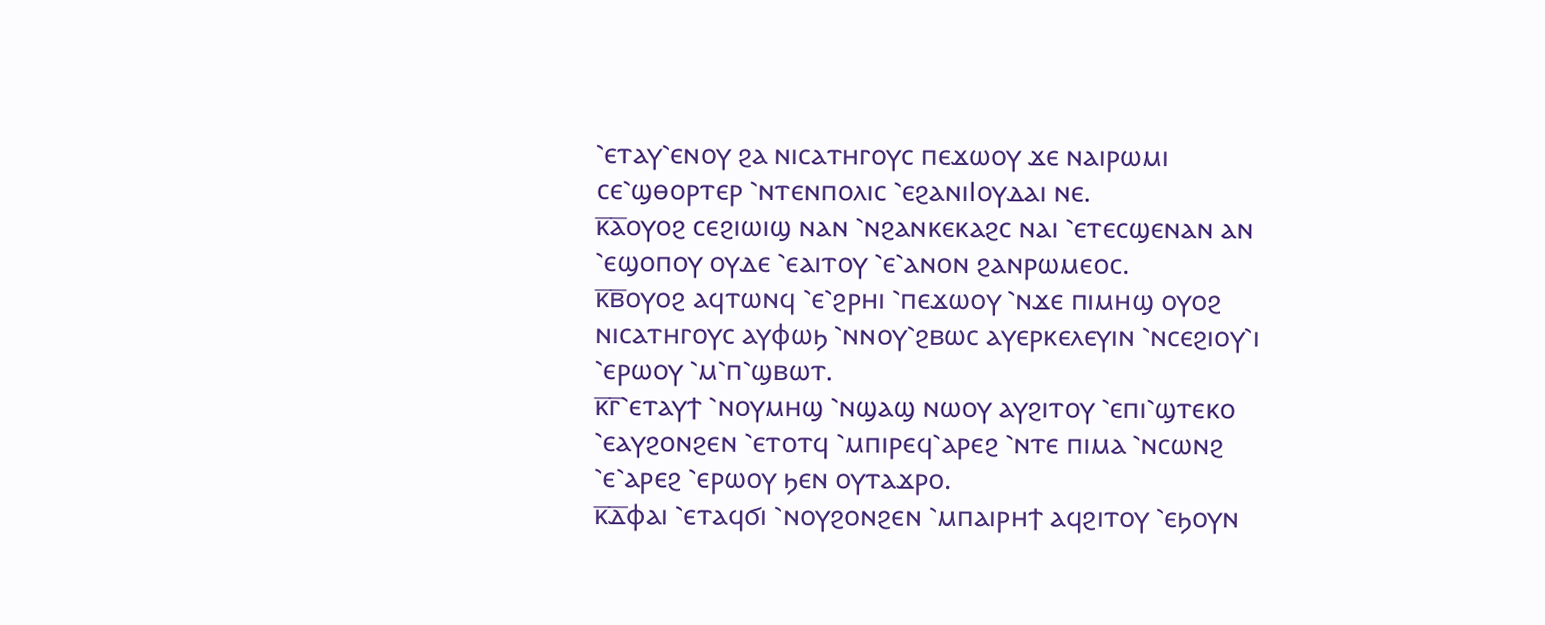⳿ⲉⲧⲁⲩ⳿ⲉⲛⲟⲩ ϩⲁ ⲛⲓⲥⲁⲧⲏⲅⲟⲩⲥ ⲡⲉϫⲱⲟⲩ ϫⲉ ⲛⲁⲓⲣⲱⲙⲓ ⲥⲉ⳿ϣⲑⲟⲣⲧⲉⲣ ⳿ⲛⲧⲉⲛⲡⲟⲗⲓⲥ ⳿ⲉϩⲁⲛⲓⲒⲟⲩⲇⲁⲓ ⲛⲉ.
ⲕ̅ⲁ̅ⲟⲩⲟϩ ⲥⲉϩⲓⲱⲓϣ ⲛⲁⲛ ⳿ⲛϩⲁⲛⲕⲉⲕⲁϩⲥ ⲛⲁⲓ ⳿ⲉⲧⲉⲥϣⲉⲛⲁⲛ ⲁⲛ ⳿ⲉϣⲟⲡⲟⲩ ⲟⲩⲇⲉ ⳿ⲉⲁⲓⲧⲟⲩ ⳿ⲉ⳿ⲁⲛⲟⲛ ϩⲁⲛⲣⲱⲙⲉⲟⲥ.
ⲕ̅ⲃ̅ⲟⲩⲟϩ ⲁϥⲧⲱⲛϥ ⳿ⲉ⳿ϩⲣⲏⲓ ⳿ⲡⲉϫⲱⲟⲩ ⳿ⲛϫⲉ ⲡⲓⲙⲏϣ ⲟⲩⲟϩ ⲛⲓⲥⲁⲧⲏⲅⲟⲩⲥ ⲁⲩⲫⲱϧ ⳿ⲛⲛⲟⲩ⳿ϩⲃⲱⲥ ⲁⲩⲉⲣⲕⲉⲗⲉⲩⲓⲛ ⳿ⲛⲥⲉϩⲓⲟⲩ⳿ⲓ ⳿ⲉⲣⲱⲟⲩ ⳿ⲙ⳿ⲡ⳿ϣⲃⲱⲧ.
ⲕ̅ⲅ̅⳿ⲉⲧⲁⲩϯ ⳿ⲛⲟⲩⲙⲏϣ ⳿ⲛϣⲁϣ ⲛⲱⲟⲩ ⲁⲩϩⲓⲧⲟⲩ ⳿ⲉⲡⲓ⳿ϣⲧⲉⲕⲟ ⳿ⲉⲁⲩϩⲟⲛϩⲉⲛ ⳿ⲉⲧⲟⲧϥ ⳿ⲙⲡⲓⲣⲉϥ⳿ⲁⲣⲉϩ ⳿ⲛⲧⲉ ⲡⲓⲙⲁ ⳿ⲛⲥⲱⲛϩ ⳿ⲉ⳿ⲁⲣⲉϩ ⳿ⲉⲣⲱⲟⲩ ϧⲉⲛ ⲟⲩⲧⲁϫⲣⲟ.
ⲕ̅ⲇ̅ⲫⲁⲓ ⳿ⲉⲧⲁϥϭⲓ ⳿ⲛⲟⲩϩⲟⲛϩⲉⲛ ⳿ⲙⲡⲁⲓⲣⲏϯ ⲁϥϩⲓⲧⲟⲩ ⳿ⲉϧⲟⲩⲛ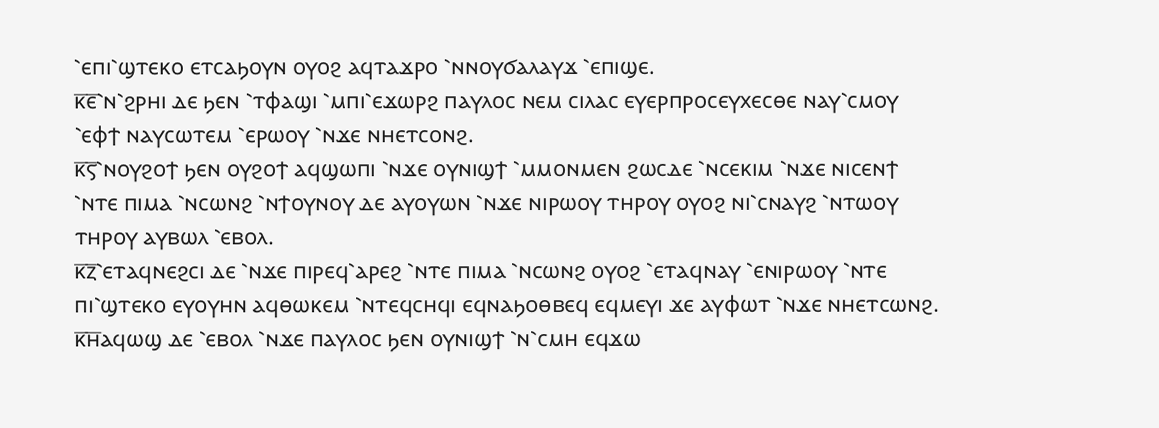⳿ⲉⲡⲓ⳿ϣⲧⲉⲕⲟ ⲉⲧⲥⲁϧⲟⲩⲛ ⲟⲩⲟϩ ⲁϥⲧⲁϫⲣⲟ ⳿ⲛⲛⲟⲩϭⲁⲗⲁⲩϫ ⳿ⲉⲡⲓϣⲉ.
ⲕ̅ⲉ̅⳿ⲛ⳿ϩⲣⲏⲓ ⲇⲉ ϧⲉⲛ ⳿ⲧⲫⲁϣⲓ ⳿ⲙⲡⲓ⳿ⲉϫⲱⲣϩ ⲡⲁⲩⲗⲟⲥ ⲛⲉⲙ ⲥⲓⲗⲁⲥ ⲉⲩⲉⲣⲡⲣⲟⲥⲉⲩⲭⲉⲥⲑⲉ ⲛⲁⲩ⳿ⲥⲙⲟⲩ ⳿ⲉⲫϯ ⲛⲁⲩⲥⲱⲧⲉⲙ ⳿ⲉⲣⲱⲟⲩ ⳿ⲛϫⲉ ⲛⲏⲉⲧⲥⲟⲛϩ.
ⲕ̅ⲋ̅⳿ⲛⲟⲩϩⲟϯ ϧⲉⲛ ⲟⲩϩⲟϯ ⲁϥϣⲱⲡⲓ ⳿ⲛϫⲉ ⲟⲩⲛⲓϣϯ ⳿ⲙⲙⲟⲛⲙⲉⲛ ϩⲱⲥⲇⲉ ⳿ⲛⲥⲉⲕⲓⲙ ⳿ⲛϫⲉ ⲛⲓⲥⲉⲛϯ ⳿ⲛⲧⲉ ⲡⲓⲙⲁ ⳿ⲛⲥⲱⲛϩ ⳿ⲛϯⲟⲩⲛⲟⲩ ⲇⲉ ⲁⲩⲟⲩⲱⲛ ⳿ⲛϫⲉ ⲛⲓⲣⲱⲟⲩ ⲧⲏⲣⲟⲩ ⲟⲩⲟϩ ⲛⲓ⳿ⲥⲛⲁⲩϩ ⳿ⲛⲧⲱⲟⲩ ⲧⲏⲣⲟⲩ ⲁⲩⲃⲱⲗ ⳿ⲉⲃⲟⲗ.
ⲕ̅ⲍ̅⳿ⲉⲧⲁϥⲛⲉϩⲥⲓ ⲇⲉ ⳿ⲛϫⲉ ⲡⲓⲣⲉϥ⳿ⲁⲣⲉϩ ⳿ⲛⲧⲉ ⲡⲓⲙⲁ ⳿ⲛⲥⲱⲛϩ ⲟⲩⲟϩ ⳿ⲉⲧⲁϥⲛⲁⲩ ⳿ⲉⲛⲓⲣⲱⲟⲩ ⳿ⲛⲧⲉ ⲡⲓ⳿ϣⲧⲉⲕⲟ ⲉⲩⲟⲩⲏⲛ ⲁϥⲑⲱⲕⲉⲙ ⳿ⲛⲧⲉϥⲥⲏϥⲓ ⲉϥⲛⲁϧⲟⲑⲃⲉϥ ⲉϥⲙⲉⲩⲓ ϫⲉ ⲁⲩⲫⲱⲧ ⳿ⲛϫⲉ ⲛⲏⲉⲧⲥⲱⲛϩ.
ⲕ̅ⲏ̅ⲁϥⲱϣ ⲇⲉ ⳿ⲉⲃⲟⲗ ⳿ⲛϫⲉ ⲡⲁⲩⲗⲟⲥ ϧⲉⲛ ⲟⲩⲛⲓϣϯ ⳿ⲛ⳿ⲥⲙⲏ ⲉϥϫⲱ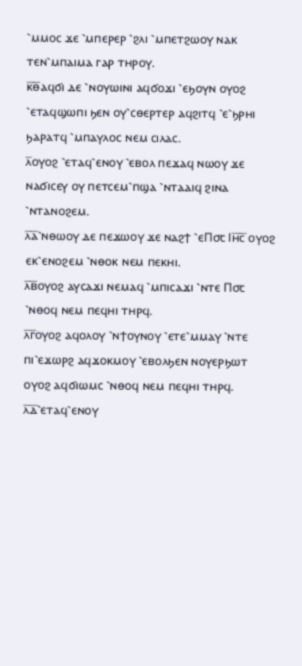⳿ⲙⲙⲟⲥ ϫⲉ ⳿ⲙⲡⲉⲣⲉⲣ ⳿ϩⲗⲓ ⳿ⲙⲡⲉⲧϩⲱⲟⲩ ⲛⲁⲕ ⲧⲉⲛ⳿ⲙⲡⲁⲓⲙⲁ ⲅⲁⲣ ⲧⲏⲣⲟⲩ.
ⲕ̅ⲑ̅ⲁϥϭⲓ ⲇⲉ ⳿ⲛⲟⲩⲱⲓⲛⲓ ⲁϥϭⲟϫⲓ ⳿ⲉϧⲟⲩⲛ ⲟⲩⲟϩ ⳿ⲉⲧⲁϥϣⲱⲡⲓ ϧⲉⲛ ⲟⲩ⳿ⲥⲑⲉⲣⲧⲉⲣ ⲁϥϩⲓⲧϥ ⳿ⲉ⳿ϧⲣⲏⲓ ϧⲁⲣⲁⲧϥ ⳿ⲙⲡⲁⲩⲗⲟⲥ ⲛⲉⲙ ⲥⲓⲗⲁⲥ.
ⲗ̅ⲟⲩⲟϩ ⳿ⲉⲧⲁϥ⳿ⲉⲛⲟⲩ ⳿ⲉⲃⲟⲗ ⲡⲉϫⲁϥ ⲛⲱⲟⲩ ϫⲉ ⲛⲁϭⲓⲥⲉⲩ ⲟⲩ ⲡⲉⲧⲥⲉⲙ⳿ⲡϣⲁ ⳿ⲛⲧⲁⲁⲓϥ ϩⲓⲛⲁ ⳿ⲛⲧⲁⲛⲟϩⲉⲙ.
ⲗ̅ⲁ̅⳿ⲛⲑⲱⲟⲩ ⲇⲉ ⲡⲉϫⲱⲟⲩ ϫⲉ ⲛⲁϩϯ ⳿ⲉⲠ⳪ Ⲓⲏ̅ⲥ̅ ⲟⲩⲟϩ ⲉⲕ⳿ⲉⲛⲟϩⲉⲙ ⳿ⲛⲑⲟⲕ ⲛⲉⲙ ⲡⲉⲕⲏⲓ.
ⲗ̅ⲃ̅ⲟⲩⲟϩ ⲁⲩⲥⲁϫⲓ ⲛⲉⲙⲁϥ ⳿ⲙⲡⲓⲥⲁϫⲓ ⳿ⲛⲧⲉ Ⲡ⳪ ⳿ⲛⲑⲟϥ ⲛⲉⲙ ⲡⲉϥⲏⲓ ⲧⲏⲣϥ.
ⲗ̅ⲅ̅ⲟⲩⲟϩ ⲁϥⲟⲗⲟⲩ ⳿ⲛϯⲟⲩⲛⲟⲩ ⳿ⲉⲧⲉ⳿ⲙⲙⲁⲩ ⳿ⲛⲧⲉ ⲡⲓ⳿ⲉϫⲱⲣϩ ⲁϥϫⲟⲕⲙⲟⲩ ⳿ⲉⲃⲟⲗϧⲉⲛ ⲛⲟⲩⲉⲣϧⲱⲧ ⲟⲩⲟϩ ⲁϥϭⲓⲱⲙⲥ ⳿ⲛⲑⲟϥ ⲛⲉⲙ ⲡⲉϥⲏⲓ ⲧⲏⲣϥ.
ⲗ̅ⲇ̅⳿ⲉⲧⲁϥ⳿ⲉⲛⲟⲩ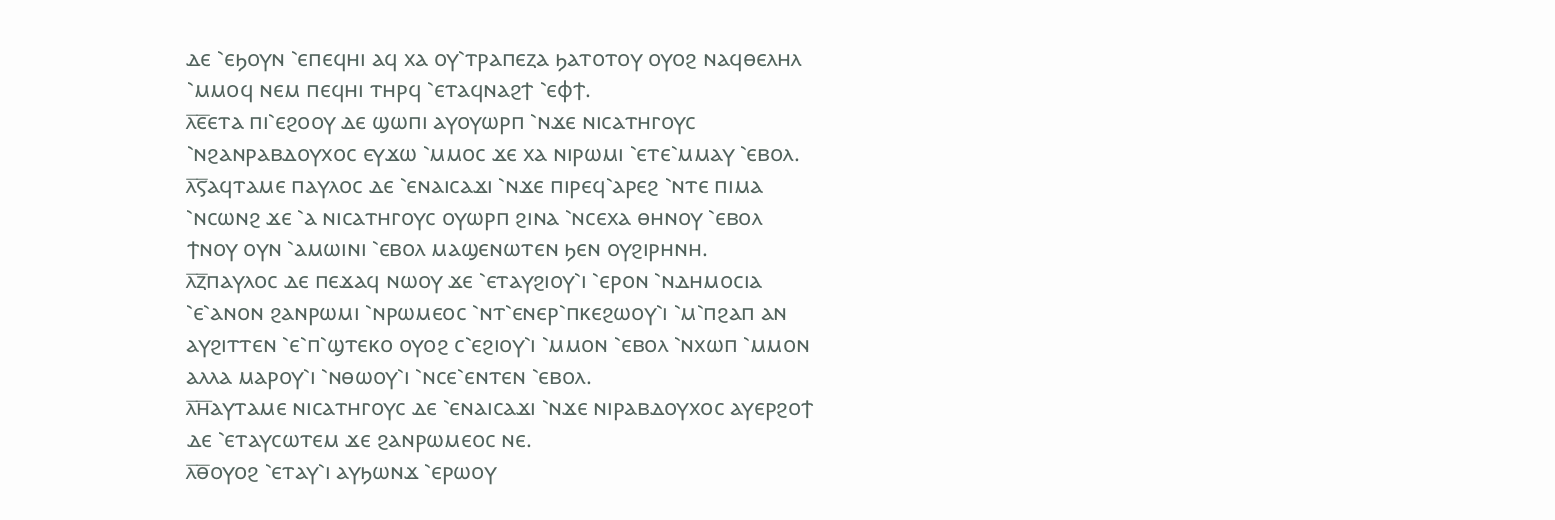ⲇⲉ ⳿ⲉϧⲟⲩⲛ ⳿ⲉⲡⲉϥⲏⲓ ⲁϥ ⲭⲁ ⲟⲩ⳿ⲧⲣⲁⲡⲉⲍⲁ ϧⲁⲧⲟⲧⲟⲩ ⲟⲩⲟϩ ⲛⲁϥⲑⲉⲗⲏⲗ ⳿ⲙⲙⲟϥ ⲛⲉⲙ ⲡⲉϥⲏⲓ ⲧⲏⲣϥ ⳿ⲉⲧⲁϥⲛⲁϩϯ ⳿ⲉⲫϯ.
ⲗ̅ⲉ̅ⲉⲧⲁ ⲡⲓ⳿ⲉϩⲟⲟⲩ ⲇⲉ ϣⲱⲡⲓ ⲁⲩⲟⲩⲱⲣⲡ ⳿ⲛϫⲉ ⲛⲓⲥⲁⲧⲏⲅⲟⲩⲥ ⳿ⲛϩⲁⲛⲣⲁⲃⲇⲟⲩⲭⲟⲥ ⲉⲩϫⲱ ⳿ⲙⲙⲟⲥ ϫⲉ ⲭⲁ ⲛⲓⲣⲱⲙⲓ ⳿ⲉⲧⲉ⳿ⲙⲙⲁⲩ ⳿ⲉⲃⲟⲗ.
ⲗ̅ⲋ̅ⲁϥⲧⲁⲙⲉ ⲡⲁⲩⲗⲟⲥ ⲇⲉ ⳿ⲉⲛⲁⲓⲥⲁϫⲓ ⳿ⲛϫⲉ ⲡⲓⲣⲉϥ⳿ⲁⲣⲉϩ ⳿ⲛⲧⲉ ⲡⲓⲙⲁ ⳿ⲛⲥⲱⲛϩ ϫⲉ ⳿ⲁ ⲛⲓⲥⲁⲧⲏⲅⲟⲩⲥ ⲟⲩⲱⲣⲡ ϩⲓⲛⲁ ⳿ⲛⲥⲉⲭⲁ ⲑⲏⲛⲟⲩ ⳿ⲉⲃⲟⲗ ϯⲛⲟⲩ ⲟⲩⲛ ⳿ⲁⲙⲱⲓⲛⲓ ⳿ⲉⲃⲟⲗ ⲙⲁϣⲉⲛⲱⲧⲉⲛ ϧⲉⲛ ⲟⲩϩⲓⲣⲏⲛⲏ.
ⲗ̅ⲍ̅ⲡⲁⲩⲗⲟⲥ ⲇⲉ ⲡⲉϫⲁϥ ⲛⲱⲟⲩ ϫⲉ ⳿ⲉⲧⲁⲩϩⲓⲟⲩ⳿ⲓ ⳿ⲉⲣⲟⲛ ⳿ⲛⲇⲏⲙⲟⲥⲓⲁ ⳿ⲉ⳿ⲁⲛⲟⲛ ϩⲁⲛⲣⲱⲙⲓ ⳿ⲛⲣⲱⲙⲉⲟⲥ ⳿ⲛⲧ⳿ⲉⲛⲉⲣ⳿ⲡⲕⲉϩⲱⲟⲩ⳿ⲓ ⳿ⲙ⳿ⲡϩⲁⲡ ⲁⲛ ⲁⲩϩⲓⲧⲧⲉⲛ ⳿ⲉ⳿ⲡ⳿ϣⲧⲉⲕⲟ ⲟⲩⲟϩ ⲥ⳿ⲉϩⲓⲟⲩ⳿ⲓ ⳿ⲙⲙⲟⲛ ⳿ⲉⲃⲟⲗ ⳿ⲛⲭⲱⲡ ⳿ⲙⲙⲟⲛ ⲁⲗⲗⲁ ⲙⲁⲣⲟⲩ⳿ⲓ ⳿ⲛⲑⲱⲟⲩ⳿ⲓ ⳿ⲛⲥⲉ⳿ⲉⲛⲧⲉⲛ ⳿ⲉⲃⲟⲗ.
ⲗ̅ⲏ̅ⲁⲩⲧⲁⲙⲉ ⲛⲓⲥⲁⲧⲏⲅⲟⲩⲥ ⲇⲉ ⳿ⲉⲛⲁⲓⲥⲁϫⲓ ⳿ⲛϫⲉ ⲛⲓⲣⲁⲃⲇⲟⲩⲭⲟⲥ ⲁⲩⲉⲣϩⲟϯ ⲇⲉ ⳿ⲉⲧⲁⲩⲥⲱⲧⲉⲙ ϫⲉ ϩⲁⲛⲣⲱⲙⲉⲟⲥ ⲛⲉ.
ⲗ̅ⲑ̅ⲟⲩⲟϩ ⳿ⲉⲧⲁⲩ⳿ⲓ ⲁⲩϧⲱⲛϫ ⳿ⲉⲣⲱⲟⲩ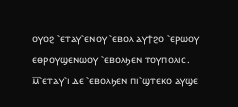ⲟⲩⲟϩ ⳿ⲉⲧⲁⲩ⳿ⲉⲛⲟⲩ ⳿ⲉⲃⲟⲗ ⲁⲩϯϩⲟ ⳿ⲉⲣⲱⲟⲩ ⲉⲑⲣⲟⲩϣⲉⲛⲱⲟⲩ ⳿ⲉⲃⲟⲗϧⲉⲛ ⲧⲟⲩⲡⲟⲗⲓⲥ.
ⲙ̅⳿ⲉⲧⲁⲩ⳿ⲓ ⲇⲉ ⳿ⲉⲃⲟⲗϧⲉⲛ ⲡⲓ⳿ϣⲧⲉⲕⲟ ⲁⲩϣⲉ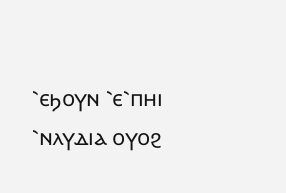⳿ⲉϧⲟⲩⲛ ⳿ⲉ⳿ⲡⲏⲓ ⳿ⲛⲗⲩⲇⲓⲁ ⲟⲩⲟϩ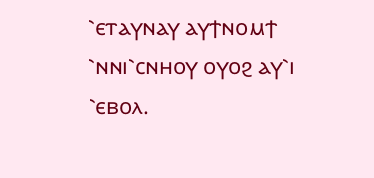⳿ⲉⲧⲁⲩⲛⲁⲩ ⲁⲩϯⲛⲟⲙϯ ⳿ⲛⲛⲓ⳿ⲥⲛⲏⲟⲩ ⲟⲩⲟϩ ⲁⲩ⳿ⲓ ⳿ⲉⲃⲟⲗ.